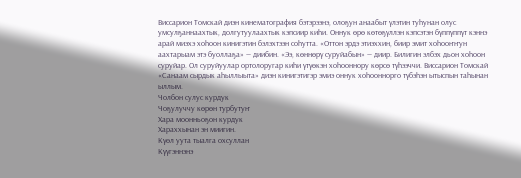Виссарион Томскай диэн кинематография бэтэрээнэ, олоҕун анаабыт үлэтин туһунан олус умсулҕаннаахтык, долгутуулаахтык кэпсиир киһи. Оннук өрө көтөҕүллэн кэпсэтэн бүппүппүт кэннэ арай миэхэ хоһоон кинигэтин бэлэхтээн соһутта. «Оттон эрдэ этиэххин, биир эмит хоһооҥҥун аахтарыам этэ буоллаҕа» — диибин. «Ээ, көннөрү суруйабын» — диир. Билигин элбэх дьон хоһоон суруйар. Ол суруйуулар ортолоругар киһи үтүөкэн хоһооннору көрсө түһээччи. Виссарион Томскай «Санаам сырдык аһыллыыта» диэн кинигэтигэр эмиэ оннук хоһооннорго түбэһэн ытыспын таһынан ыллым.
Чолбон сулус курдук
Чоҕулуччу көрөн турбутуҥ
Хара моонньоҕон курдук
Хараххынан эн миигин.
Күөл уута тыалга охсуллан
Күүгэннэнэ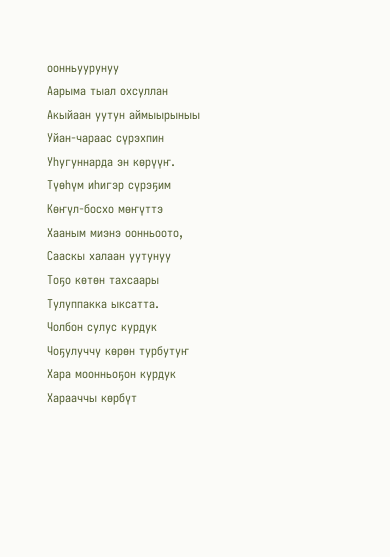оонньуурунуу
Аарыма тыал охсуллан
Акыйаан уутун аймыырыныы
Уйан-чараас сүрэхпин
Уһугуннарда эн көрүүҥ.
Түөһүм иһигэр сүрэҕим
Көҥүл-босхо мөҥүттэ
Хааным миэнэ оонньоото,
Сааскы халаан уутунуу
Тоҕо көтөн тахсаары
Тулуппакка ыксатта.
Чолбон сулус курдук
Чоҕулуччу көрөн турбутуҥ
Хара моонньоҕон курдук
Харааччы көрбүт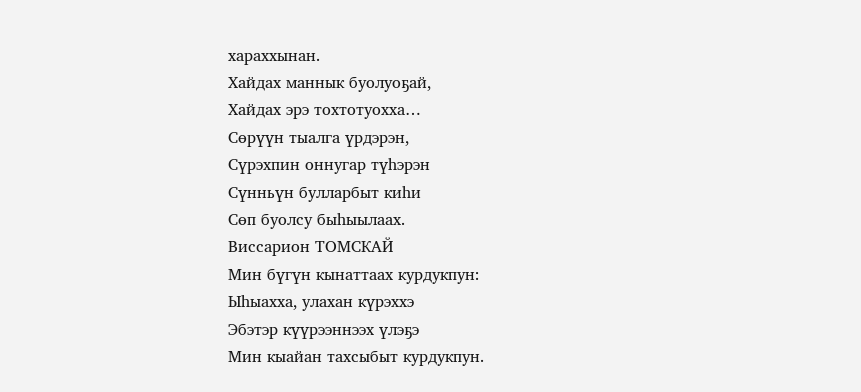хараххынан.
Хайдах маннык буолуоҕай,
Хайдах эрэ тохтотуохха…
Сөрүүн тыалга үрдэрэн,
Сүрэхпин оннугар түһэрэн
Сүнньүн булларбыт киһи
Сөп буолсу быһыылаах.
Виссарион ТОМСКАЙ
Мин бүгүн кынаттаах курдукпун:
Ыһыахха, улахан күрэххэ
Эбэтэр күүрээннээх үлэҕэ
Мин кыайан тахсыбыт курдукпун.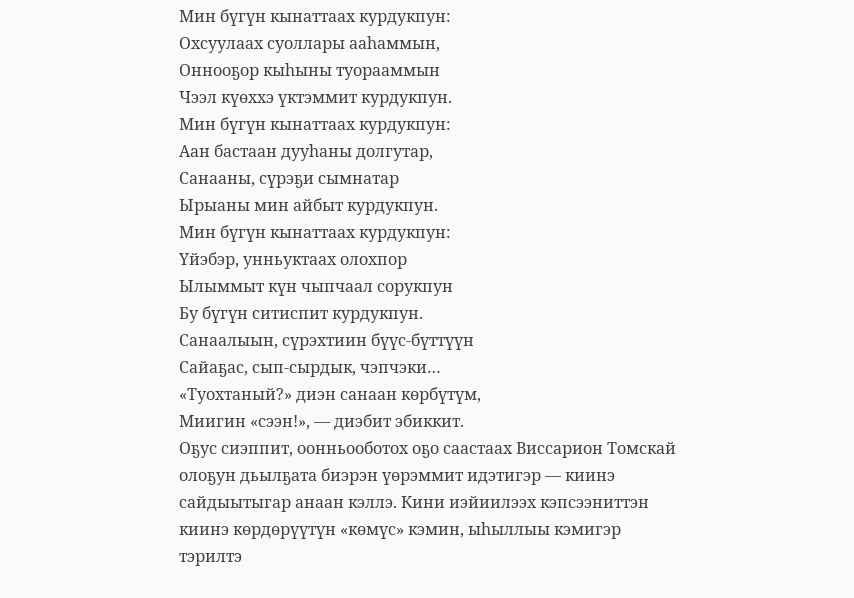Мин бүгүн кынаттаах курдукпун:
Охсуулаах суоллары ааһаммын,
Оннооҕор кыһыны туорааммын
Чээл күөххэ үктэммит курдукпун.
Мин бүгүн кынаттаах курдукпун:
Аан бастаан дууһаны долгутар,
Санааны, сүрэҕи сымнатар
Ырыаны мин айбыт курдукпун.
Мин бүгүн кынаттаах курдукпун:
Үйэбэр, унньуктаах олохпор
Ылыммыт күн чыпчаал сорукпун
Бу бүгүн ситиспит курдукпун.
Санаалыын, сүрэхтиин бүүс-бүттүүн
Сайаҕас, сып-сырдык, чэпчэки…
«Туохтаный?» диэн санаан көрбүтүм,
Миигин «сээн!», — диэбит эбиккит.
Оҕус сиэппит, оонньооботох оҕо саастаах Виссарион Томскай олоҕун дьылҕата биэрэн үөрэммит идэтигэр — киинэ сайдыытыгар анаан кэллэ. Кини иэйиилээх кэпсээниттэн киинэ көрдөрүүтүн «көмүс» кэмин, ыһыллыы кэмигэр тэрилтэ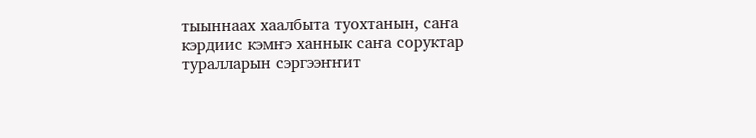тыыннаах хаалбыта туохтанын, саҥа кэрдиис кэмҥэ ханнык саҥа соруктар туралларын сэргээҥҥит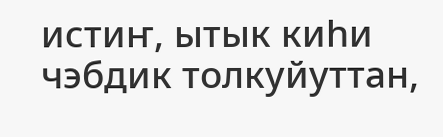истиҥ, ытык киһи чэбдик толкуйуттан,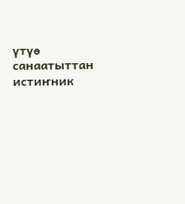үтүө санаатыттан истиҥник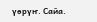үөрүҥ. Сайа.